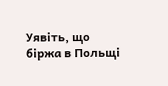Уявіть, що біржа в Польщі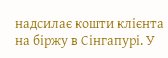надсилає кошти клієнта на біржу в Сінгапурі. У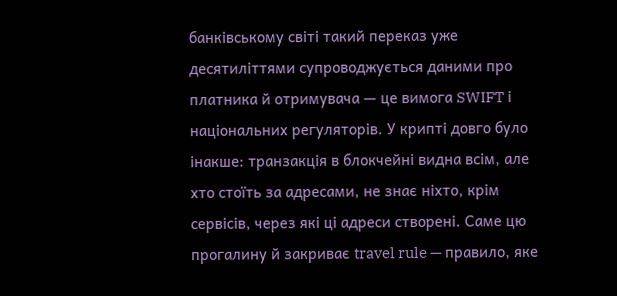банківському світі такий переказ уже десятиліттями супроводжується даними про платника й отримувача — це вимога SWIFT і національних регуляторів. У крипті довго було інакше: транзакція в блокчейні видна всім, але хто стоїть за адресами, не знає ніхто, крім сервісів, через які ці адреси створені. Саме цю прогалину й закриває travel rule — правило, яке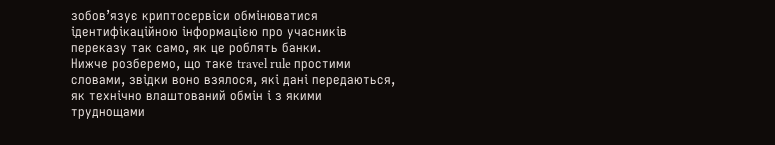зобов’язує криптосервіси обмінюватися ідентифікаційною інформацією про учасників переказу так само, як це роблять банки.
Нижче розберемо, що таке travel rule простими словами, звідки воно взялося, які дані передаються, як технічно влаштований обмін і з якими труднощами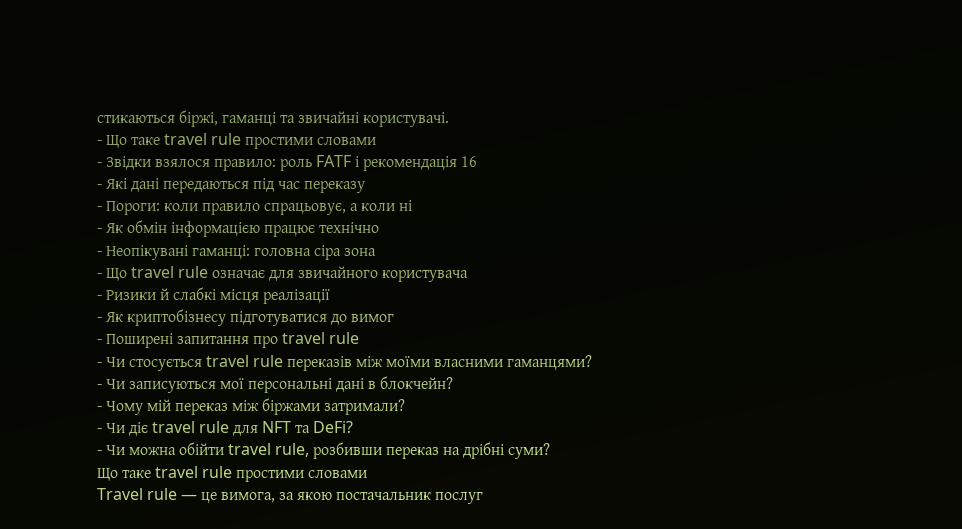стикаються біржі, гаманці та звичайні користувачі.
- Що таке travel rule простими словами
- Звідки взялося правило: роль FATF і рекомендація 16
- Які дані передаються під час переказу
- Пороги: коли правило спрацьовує, а коли ні
- Як обмін інформацією працює технічно
- Неопікувані гаманці: головна сіра зона
- Що travel rule означає для звичайного користувача
- Ризики й слабкі місця реалізації
- Як криптобізнесу підготуватися до вимог
- Поширені запитання про travel rule
- Чи стосується travel rule переказів між моїми власними гаманцями?
- Чи записуються мої персональні дані в блокчейн?
- Чому мій переказ між біржами затримали?
- Чи діє travel rule для NFT та DeFi?
- Чи можна обійти travel rule, розбивши переказ на дрібні суми?
Що таке travel rule простими словами
Travel rule — це вимога, за якою постачальник послуг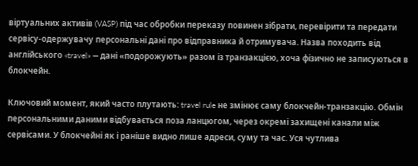віртуальних активів (VASP) під час обробки переказу повинен зібрати, перевірити та передати сервісу-одержувачу персональні дані про відправника й отримувача. Назва походить від англійського «travel» — дані «подорожують» разом із транзакцією, хоча фізично не записуються в блокчейн.

Ключовий момент, який часто плутають: travel rule не змінює саму блокчейн-транзакцію. Обмін персональними даними відбувається поза ланцюгом, через окремі захищені канали між сервісами. У блокчейні як і раніше видно лише адреси, суму та час. Уся чутлива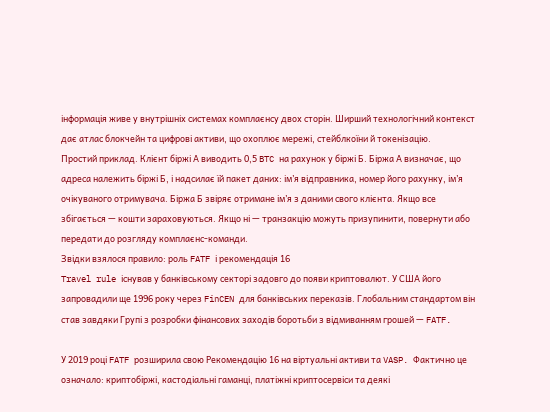інформація живе у внутрішніх системах комплаєнсу двох сторін. Ширший технологічний контекст дає атлас блокчейн та цифрові активи, що охоплює мережі, стейблкоїни й токенізацію.
Простий приклад. Клієнт біржі А виводить 0,5 BTC на рахунок у біржі Б. Біржа А визначає, що адреса належить біржі Б, і надсилає їй пакет даних: ім’я відправника, номер його рахунку, ім’я очікуваного отримувача. Біржа Б звіряє отримане ім’я з даними свого клієнта. Якщо все збігається — кошти зараховуються. Якщо ні — транзакцію можуть призупинити, повернути або передати до розгляду комплаєнс-команди.
Звідки взялося правило: роль FATF і рекомендація 16
Travel rule існував у банківському секторі задовго до появи криптовалют. У США його запровадили ще 1996 року через FinCEN для банківських переказів. Глобальним стандартом він став завдяки Групі з розробки фінансових заходів боротьби з відмиванням грошей — FATF.

У 2019 році FATF розширила свою Рекомендацію 16 на віртуальні активи та VASP. Фактично це означало: криптобіржі, кастодіальні гаманці, платіжні криптосервіси та деякі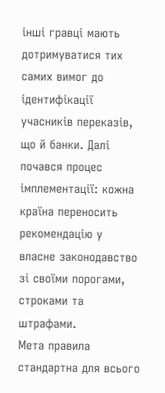інші гравці мають дотримуватися тих самих вимог до ідентифікації учасників переказів, що й банки. Далі почався процес імплементації: кожна країна переносить рекомендацію у власне законодавство зі своїми порогами, строками та штрафами.
Мета правила стандартна для всього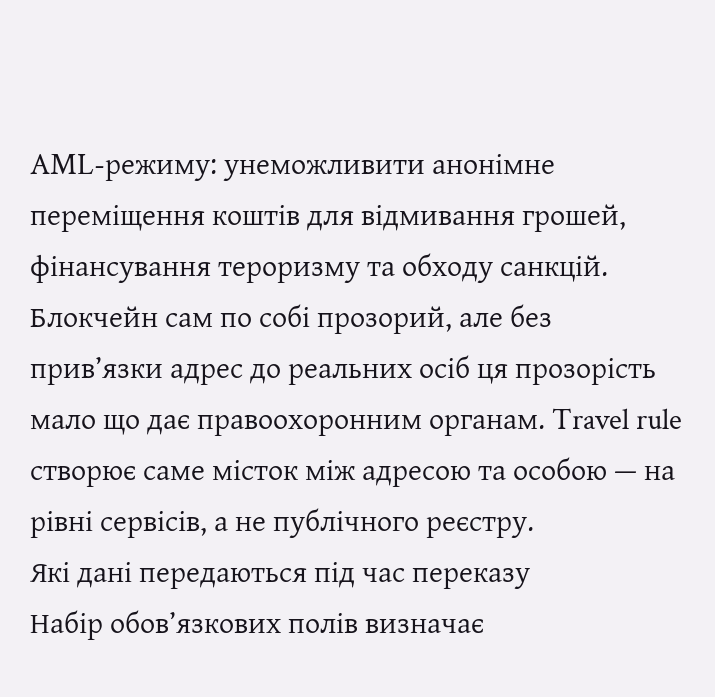AML-режиму: унеможливити анонімне переміщення коштів для відмивання грошей, фінансування тероризму та обходу санкцій. Блокчейн сам по собі прозорий, але без прив’язки адрес до реальних осіб ця прозорість мало що дає правоохоронним органам. Travel rule створює саме місток між адресою та особою — на рівні сервісів, а не публічного реєстру.
Які дані передаються під час переказу
Набір обов’язкових полів визначає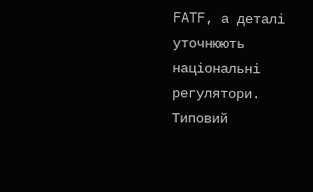FATF, а деталі уточнюють національні регулятори. Типовий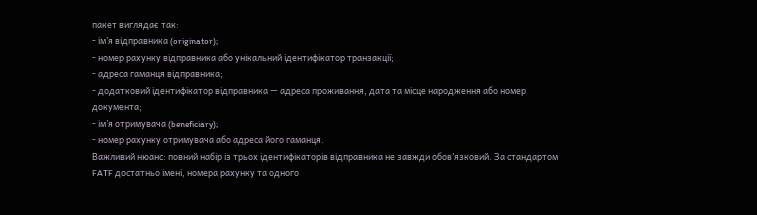пакет виглядає так:
- ім’я відправника (originator);
- номер рахунку відправника або унікальний ідентифікатор транзакції;
- адреса гаманця відправника;
- додатковий ідентифікатор відправника — адреса проживання, дата та місце народження або номер документа;
- ім’я отримувача (beneficiary);
- номер рахунку отримувача або адреса його гаманця.
Важливий нюанс: повний набір із трьох ідентифікаторів відправника не завжди обов’язковий. За стандартом FATF достатньо імені, номера рахунку та одного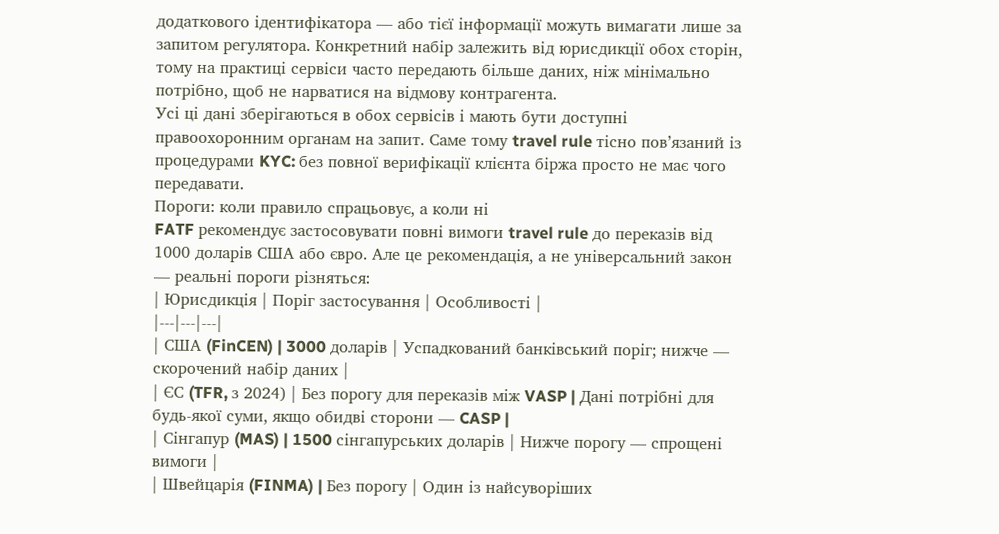додаткового ідентифікатора — або тієї інформації можуть вимагати лише за запитом регулятора. Конкретний набір залежить від юрисдикції обох сторін, тому на практиці сервіси часто передають більше даних, ніж мінімально потрібно, щоб не нарватися на відмову контрагента.
Усі ці дані зберігаються в обох сервісів і мають бути доступні правоохоронним органам на запит. Саме тому travel rule тісно пов’язаний із процедурами KYC: без повної верифікації клієнта біржа просто не має чого передавати.
Пороги: коли правило спрацьовує, а коли ні
FATF рекомендує застосовувати повні вимоги travel rule до переказів від 1000 доларів США або євро. Але це рекомендація, а не універсальний закон — реальні пороги різняться:
| Юрисдикція | Поріг застосування | Особливості |
|---|---|---|
| США (FinCEN) | 3000 доларів | Успадкований банківський поріг; нижче — скорочений набір даних |
| ЄС (TFR, з 2024) | Без порогу для переказів між VASP | Дані потрібні для будь-якої суми, якщо обидві сторони — CASP |
| Сінгапур (MAS) | 1500 сінгапурських доларів | Нижче порогу — спрощені вимоги |
| Швейцарія (FINMA) | Без порогу | Один із найсуворіших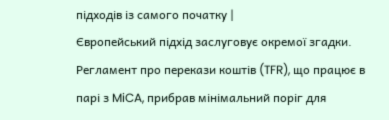підходів із самого початку |
Європейський підхід заслуговує окремої згадки. Регламент про перекази коштів (TFR), що працює в парі з MiCA, прибрав мінімальний поріг для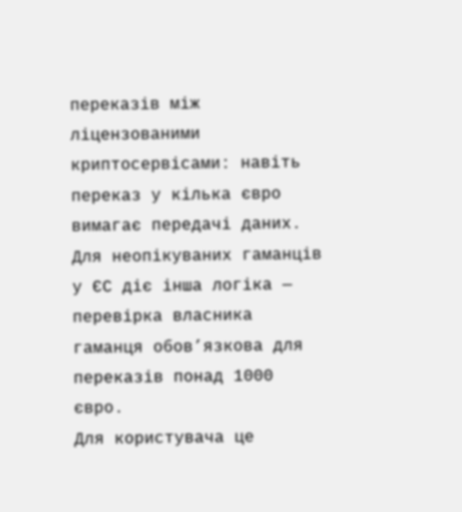переказів між ліцензованими криптосервісами: навіть переказ у кілька євро вимагає передачі даних. Для неопікуваних гаманців у ЄС діє інша логіка — перевірка власника гаманця обов’язкова для переказів понад 1000 євро.
Для користувача це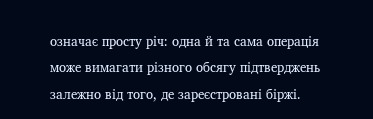означає просту річ: одна й та сама операція може вимагати різного обсягу підтверджень залежно від того, де зареєстровані біржі.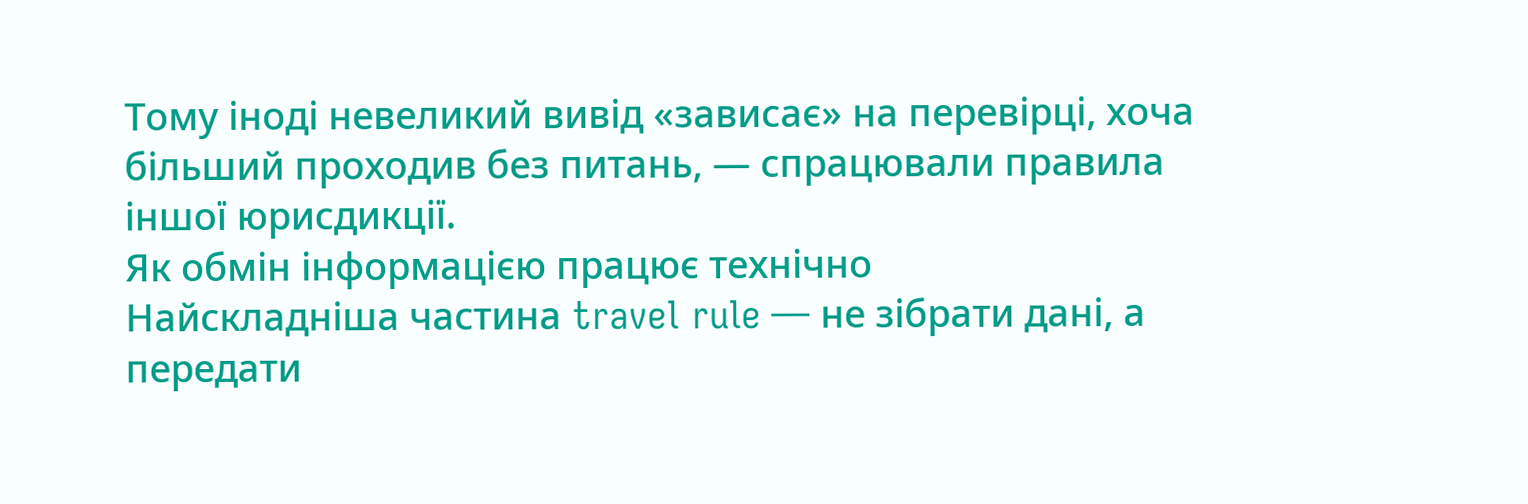Тому іноді невеликий вивід «зависає» на перевірці, хоча більший проходив без питань, — спрацювали правила іншої юрисдикції.
Як обмін інформацією працює технічно
Найскладніша частина travel rule — не зібрати дані, а передати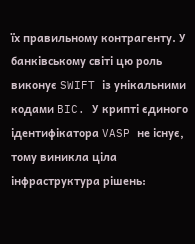їх правильному контрагенту. У банківському світі цю роль виконує SWIFT із унікальними кодами BIC. У крипті єдиного ідентифікатора VASP не існує, тому виникла ціла інфраструктура рішень: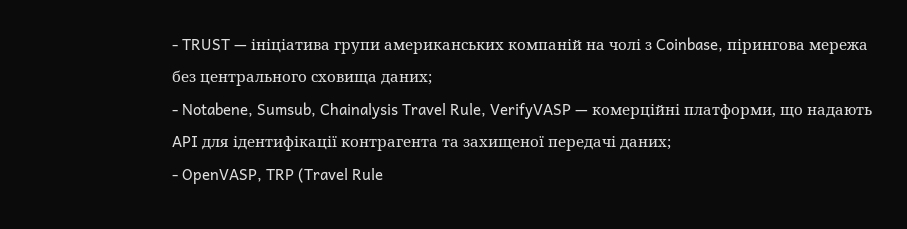- TRUST — ініціатива групи американських компаній на чолі з Coinbase, пірингова мережа без центрального сховища даних;
- Notabene, Sumsub, Chainalysis Travel Rule, VerifyVASP — комерційні платформи, що надають API для ідентифікації контрагента та захищеної передачі даних;
- OpenVASP, TRP (Travel Rule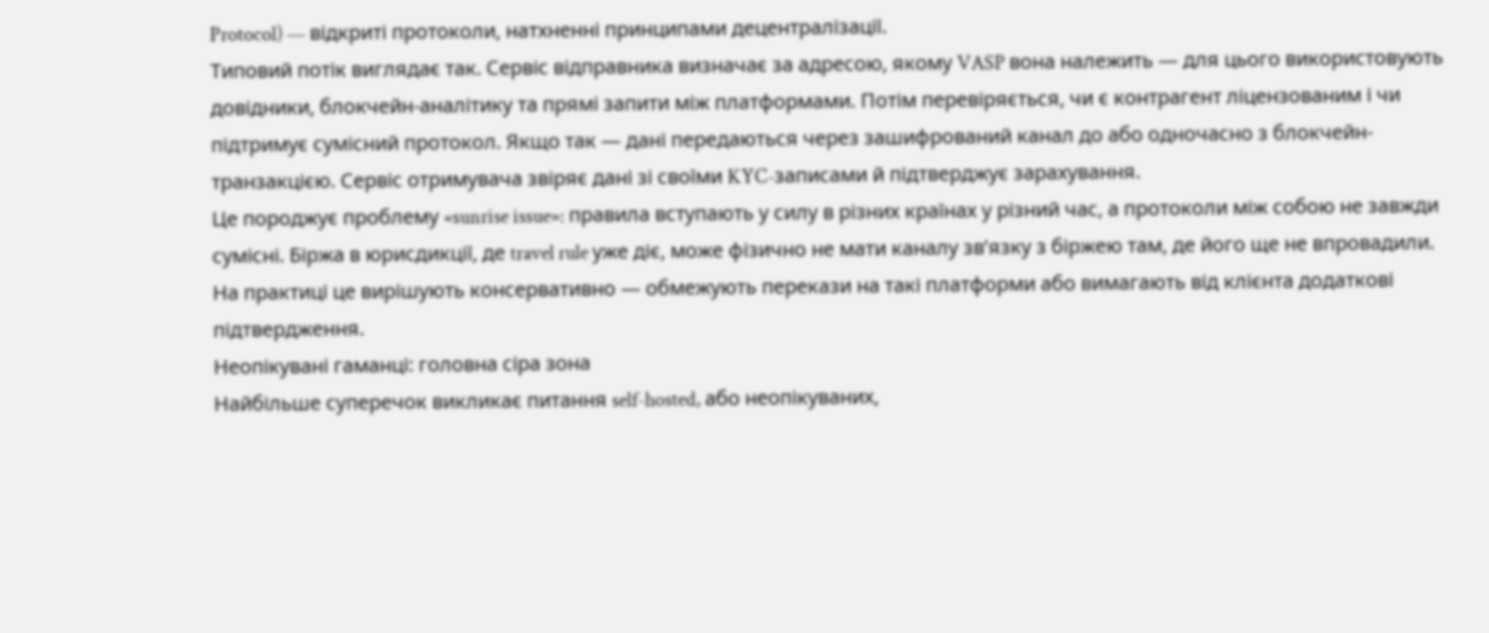Protocol) — відкриті протоколи, натхненні принципами децентралізації.
Типовий потік виглядає так. Сервіс відправника визначає за адресою, якому VASP вона належить — для цього використовують довідники, блокчейн-аналітику та прямі запити між платформами. Потім перевіряється, чи є контрагент ліцензованим і чи підтримує сумісний протокол. Якщо так — дані передаються через зашифрований канал до або одночасно з блокчейн-транзакцією. Сервіс отримувача звіряє дані зі своїми KYC-записами й підтверджує зарахування.
Це породжує проблему «sunrise issue»: правила вступають у силу в різних країнах у різний час, а протоколи між собою не завжди сумісні. Біржа в юрисдикції, де travel rule уже діє, може фізично не мати каналу зв’язку з біржею там, де його ще не впровадили. На практиці це вирішують консервативно — обмежують перекази на такі платформи або вимагають від клієнта додаткові підтвердження.
Неопікувані гаманці: головна сіра зона
Найбільше суперечок викликає питання self-hosted, або неопікуваних,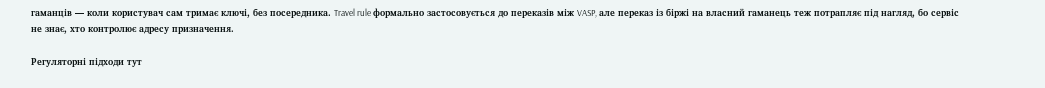гаманців — коли користувач сам тримає ключі, без посередника. Travel rule формально застосовується до переказів між VASP, але переказ із біржі на власний гаманець теж потрапляє під нагляд, бо сервіс не знає, хто контролює адресу призначення.

Регуляторні підходи тут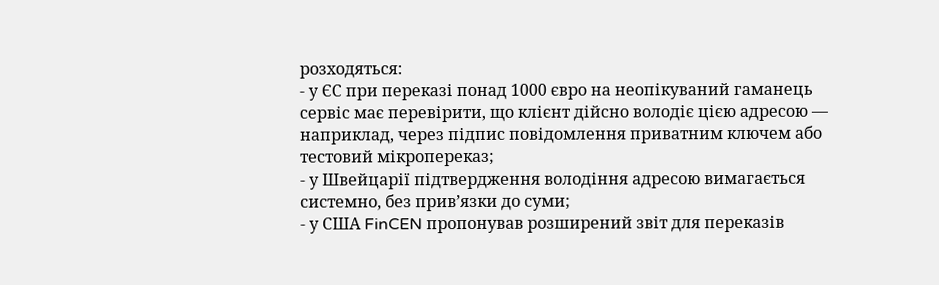розходяться:
- у ЄС при переказі понад 1000 євро на неопікуваний гаманець сервіс має перевірити, що клієнт дійсно володіє цією адресою — наприклад, через підпис повідомлення приватним ключем або тестовий мікропереказ;
- у Швейцарії підтвердження володіння адресою вимагається системно, без прив’язки до суми;
- у США FinCEN пропонував розширений звіт для переказів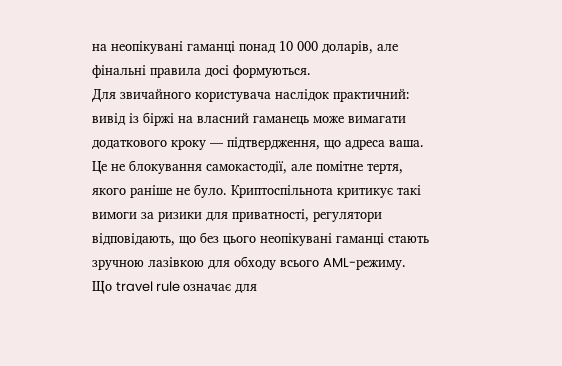на неопікувані гаманці понад 10 000 доларів, але фінальні правила досі формуються.
Для звичайного користувача наслідок практичний: вивід із біржі на власний гаманець може вимагати додаткового кроку — підтвердження, що адреса ваша. Це не блокування самокастодії, але помітне тертя, якого раніше не було. Криптоспільнота критикує такі вимоги за ризики для приватності, регулятори відповідають, що без цього неопікувані гаманці стають зручною лазівкою для обходу всього AML-режиму.
Що travel rule означає для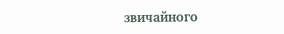звичайного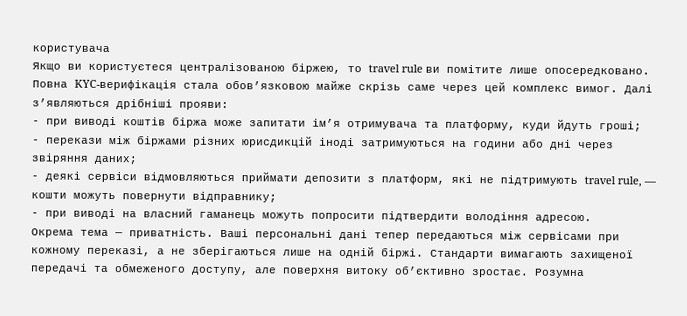користувача
Якщо ви користуєтеся централізованою біржею, то travel rule ви помітите лише опосередковано. Повна KYC-верифікація стала обов’язковою майже скрізь саме через цей комплекс вимог. Далі з’являються дрібніші прояви:
- при виводі коштів біржа може запитати ім’я отримувача та платформу, куди йдуть гроші;
- перекази між біржами різних юрисдикцій іноді затримуються на години або дні через звіряння даних;
- деякі сервіси відмовляються приймати депозити з платформ, які не підтримують travel rule, — кошти можуть повернути відправнику;
- при виводі на власний гаманець можуть попросити підтвердити володіння адресою.
Окрема тема — приватність. Ваші персональні дані тепер передаються між сервісами при кожному переказі, а не зберігаються лише на одній біржі. Стандарти вимагають захищеної передачі та обмеженого доступу, але поверхня витоку об’єктивно зростає. Розумна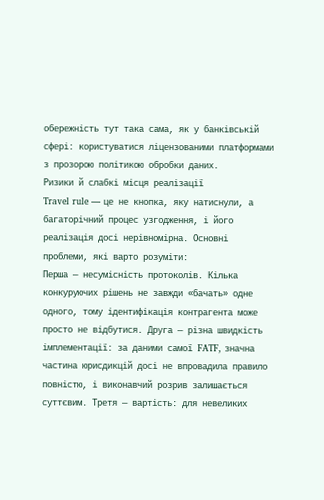обережність тут така сама, як у банківській сфері: користуватися ліцензованими платформами з прозорою політикою обробки даних.
Ризики й слабкі місця реалізації
Travel rule — це не кнопка, яку натиснули, а багаторічний процес узгодження, і його реалізація досі нерівномірна. Основні проблеми, які варто розуміти:
Перша — несумісність протоколів. Кілька конкуруючих рішень не завжди «бачать» одне одного, тому ідентифікація контрагента може просто не відбутися. Друга — різна швидкість імплементації: за даними самої FATF, значна частина юрисдикцій досі не впровадила правило повністю, і виконавчий розрив залишається суттєвим. Третя — вартість: для невеликих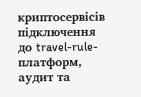криптосервісів підключення до travel-rule-платформ, аудит та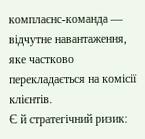комплаєнс-команда — відчутне навантаження, яке частково перекладається на комісії клієнтів.
Є й стратегічний ризик: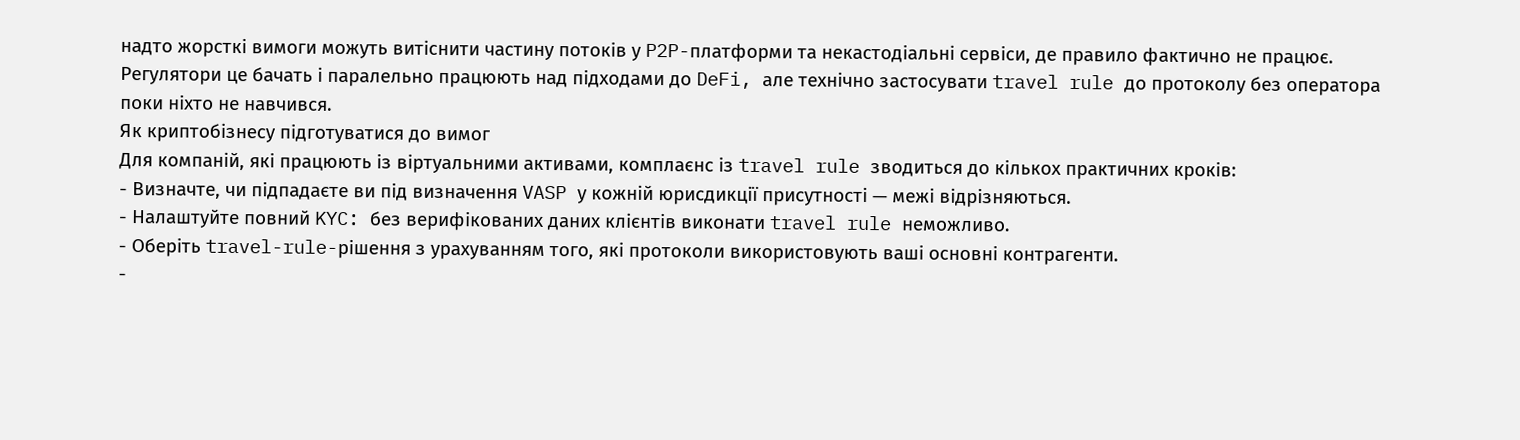надто жорсткі вимоги можуть витіснити частину потоків у P2P-платформи та некастодіальні сервіси, де правило фактично не працює. Регулятори це бачать і паралельно працюють над підходами до DeFi, але технічно застосувати travel rule до протоколу без оператора поки ніхто не навчився.
Як криптобізнесу підготуватися до вимог
Для компаній, які працюють із віртуальними активами, комплаєнс із travel rule зводиться до кількох практичних кроків:
- Визначте, чи підпадаєте ви під визначення VASP у кожній юрисдикції присутності — межі відрізняються.
- Налаштуйте повний KYC: без верифікованих даних клієнтів виконати travel rule неможливо.
- Оберіть travel-rule-рішення з урахуванням того, які протоколи використовують ваші основні контрагенти.
-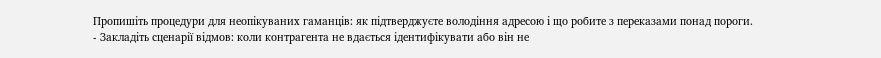Пропишіть процедури для неопікуваних гаманців: як підтверджуєте володіння адресою і що робите з переказами понад пороги.
- Закладіть сценарії відмов: коли контрагента не вдається ідентифікувати або він не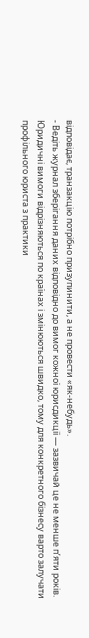відповідає, транзакцію потрібно призупинити, а не провести «як-небудь».
- Ведіть журнал зберігання даних відповідно до вимог кожної юрисдикції — зазвичай це не менше п’яти років.
Юридичні вимоги відрізняються по країнах і змінюються швидко, тому для конкретного бізнесу варто залучати профільного юриста з практики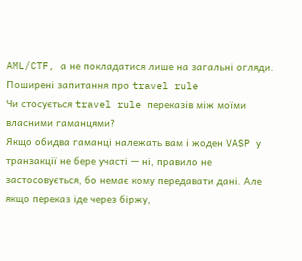AML/CTF, а не покладатися лише на загальні огляди.
Поширені запитання про travel rule
Чи стосується travel rule переказів між моїми власними гаманцями?
Якщо обидва гаманці належать вам і жоден VASP у транзакції не бере участі — ні, правило не застосовується, бо немає кому передавати дані. Але якщо переказ іде через біржу,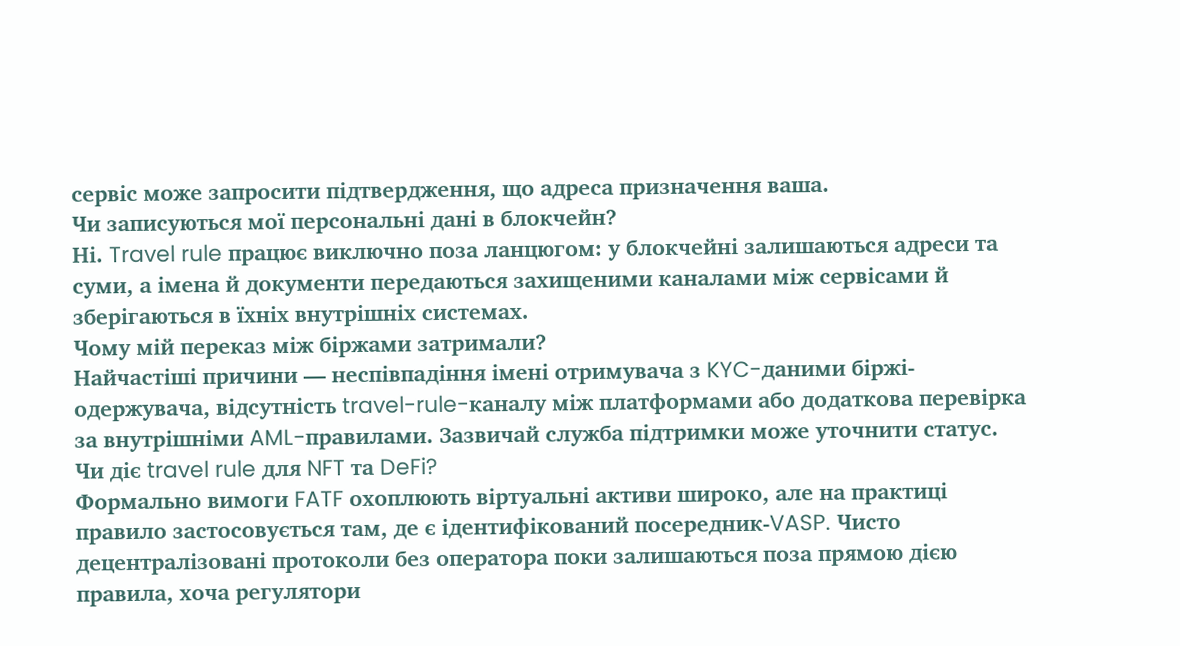сервіс може запросити підтвердження, що адреса призначення ваша.
Чи записуються мої персональні дані в блокчейн?
Ні. Travel rule працює виключно поза ланцюгом: у блокчейні залишаються адреси та суми, а імена й документи передаються захищеними каналами між сервісами й зберігаються в їхніх внутрішніх системах.
Чому мій переказ між біржами затримали?
Найчастіші причини — неспівпадіння імені отримувача з KYC-даними біржі-одержувача, відсутність travel-rule-каналу між платформами або додаткова перевірка за внутрішніми AML-правилами. Зазвичай служба підтримки може уточнити статус.
Чи діє travel rule для NFT та DeFi?
Формально вимоги FATF охоплюють віртуальні активи широко, але на практиці правило застосовується там, де є ідентифікований посередник-VASP. Чисто децентралізовані протоколи без оператора поки залишаються поза прямою дією правила, хоча регулятори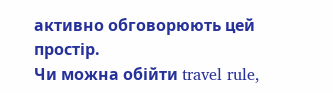активно обговорюють цей простір.
Чи можна обійти travel rule,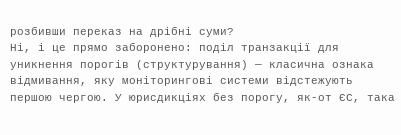розбивши переказ на дрібні суми?
Ні, і це прямо заборонено: поділ транзакції для уникнення порогів (структурування) — класична ознака відмивання, яку моніторингові системи відстежують першою чергою. У юрисдикціях без порогу, як-от ЄС, така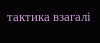тактика взагалі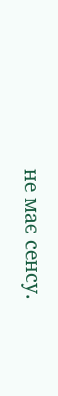не має сенсу.